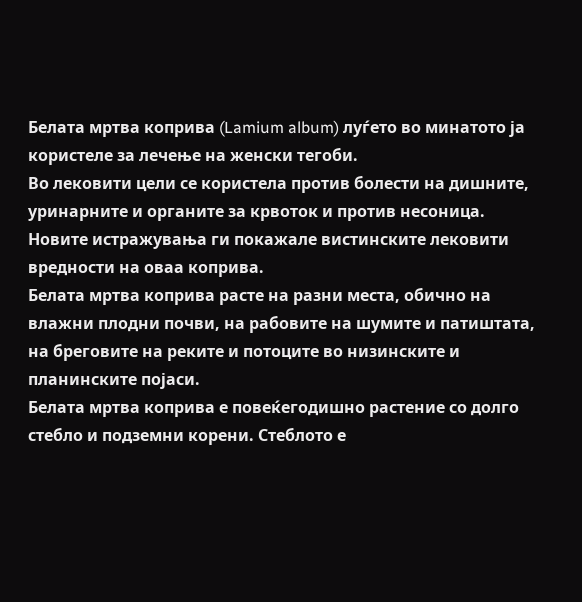Белата мртва коприва (Lamium album) луѓето во минатото ја користеле за лечење на женски тегоби.
Во лековити цели се користела против болести на дишните, уринарните и органите за крвоток и против несоница. Новите истражувања ги покажале вистинските лековити вредности на оваа коприва.
Белата мртва коприва расте на разни места, обично на влажни плодни почви, на рабовите на шумите и патиштата, на бреговите на реките и потоците во низинските и планинските појаси.
Белата мртва коприва е повеќегодишно растение со долго стебло и подземни корени. Стеблото е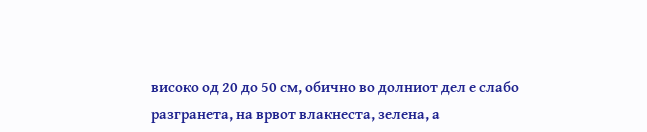високо од 20 до 50 см, обично во долниот дел е слабо разгранета, на врвот влакнеста, зелена, а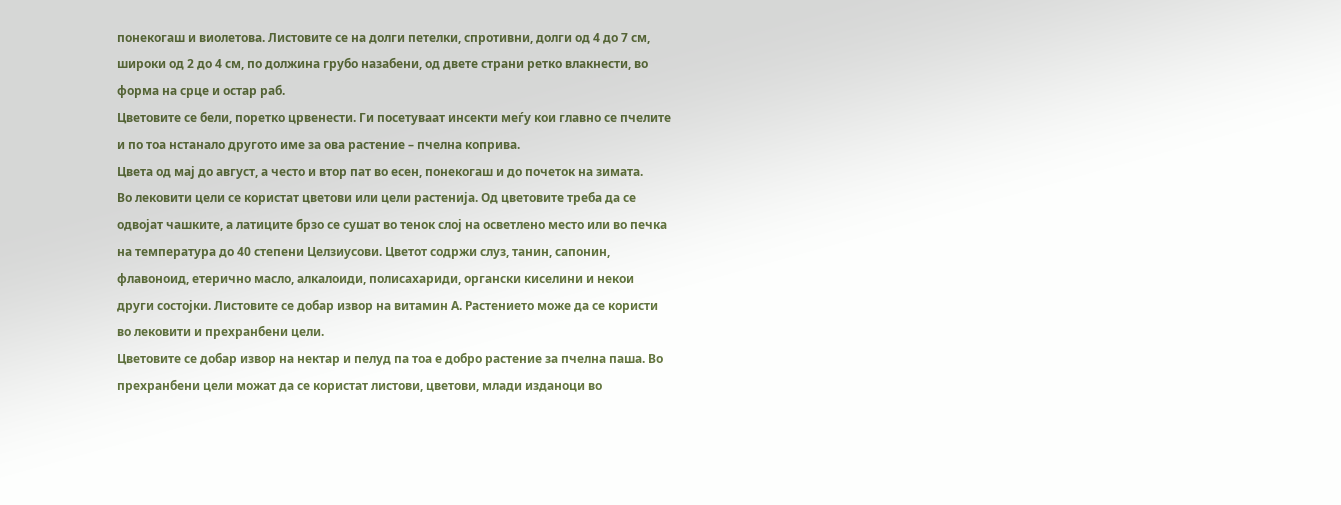понекогаш и виолетова. Листовите се на долги петелки, спротивни, долги од 4 до 7 см, широки од 2 до 4 см, по должина грубо назабени, од двете страни ретко влакнести, во форма на срце и остар раб.
Цветовите се бели, поретко црвенести. Ги посетуваат инсекти меѓу кои главно се пчелите и по тоа нстанало другото име за ова растение – пчелна коприва.
Цвета од мај до август, а често и втор пат во есен, понекогаш и до почеток на зимата.
Во лековити цели се користат цветови или цели растенија. Од цветовите треба да се одвојат чашките, а латиците брзо се сушат во тенок слој на осветлено место или во печка на температура до 40 степени Целзиусови. Цветот содржи слуз, танин, сапонин, флавоноид, етерично масло, алкалоиди, полисахариди, органски киселини и некои други состојки. Листовите се добар извор на витамин А. Растението може да се користи во лековити и прехранбени цели.
Цветовите се добар извор на нектар и пелуд па тоа е добро растение за пчелна паша. Во прехранбени цели можат да се користат листови, цветови, млади изданоци во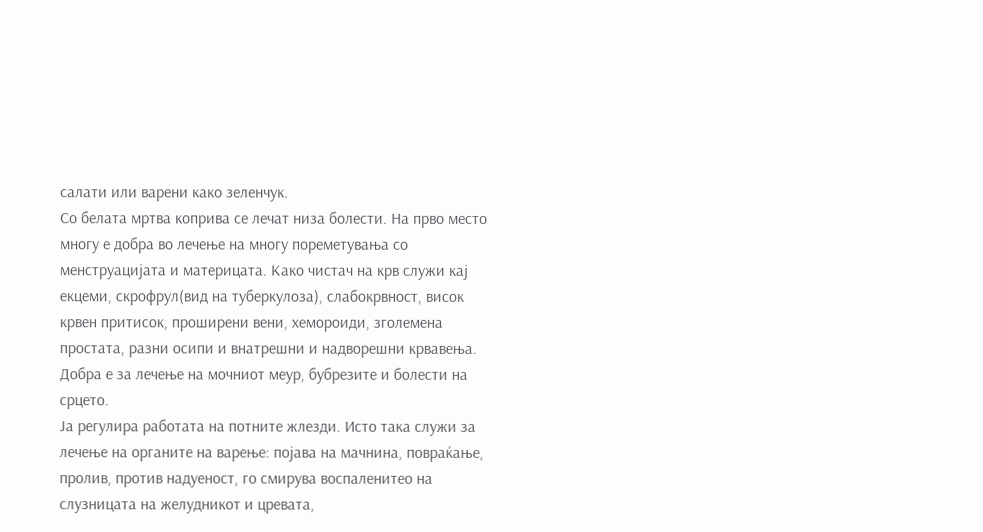салати или варени како зеленчук.
Со белата мртва коприва се лечат низа болести. На прво место многу е добра во лечење на многу пореметувања со менструацијата и материцата. Како чистач на крв служи кај екцеми, скрофрул(вид на туберкулоза), слабокрвност, висок крвен притисок, проширени вени, хемороиди, зголемена простата, разни осипи и внатрешни и надворешни крвавења. Добра е за лечење на мочниот меур, бубрезите и болести на срцето.
Ја регулира работата на потните жлезди. Исто така служи за лечење на органите на варење: појава на мачнина, повраќање, пролив, против надуеност, го смирува воспаленитео на слузницата на желудникот и цревата,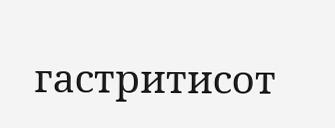гастритисот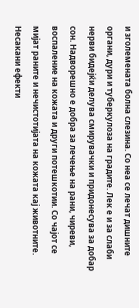и зголемената болна слезина. Со неа се лечат дишните органи, дури и туберкулоза на градите. Лек е и за слаби нерви бидејќи делува смирувачки и придонесува за добар сон. Надворешно е добра за лечење на рани, чиреви, воспаление на кожата и други потешкотии. Со чајот се мијат раните и нечистотијата на кожата кај животните. Несакани ефекти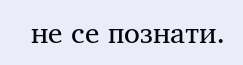не се познати.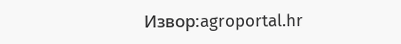Извор:agroportal.hr